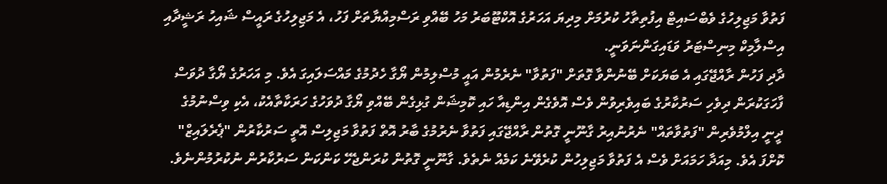ފަތުވާ މަޖިލިހުގެ ވެބްސައިޓް އިފުތިތާހު ކުރުމަށް މިދިޔަ އަހަރުގެ އޮކްޓޫބަރު މަހު ބޭއްވި ރަސްމިއްޔާތަށް ފަހު، އެ މަޖިލިހުގެ ރައީސް ޝައިހު ރަޝީދާއި އިސްލާމިކް މިނިސްޓަރު ވަޑައިގަންނަވަނީ.
ދާދި ފަހުން ރާއްޖޭގައި އެ ބަޔަކަށް ބޭނުންވާ ގޮތަށް "ފަތުވާ" ނެރެމުން އައީ މުސްލިމުން ޔޯގާ ހެދުމުގެ މައްސަލައިގަ އެވެ. މި އަހަރުގެ ޔޯގާ ދުވަސް ފާހަގަކުރަން ދިވެހި ސަރުކާރުގެ ބައިވެރިވުން ވެސް އޮވެގެން އިންޑިއާ ހައި ކޮމިޝަން ގުޅިގެން ބޭއްވި ޔޯގާ ދުވަހުގެ ހަރަކާތާއެކު، އެކި ވިސްނުމުގެ ދީނީ އިލްމުވެރިން "ފަތުވާތައް" ނެރުނުއިރު ގާނޫނީ ގޮތުން ރާއްޖޭގައި ފަތުވާ ނެރުމުގެ ބާރު އޮތް ފަތުވާ މަޖިލިސް އޮތީ ސަރުކާރުން "ޕެރެލައިޒް" ކޮށްފަ އެވެ. މިއަދާ ހަމައަށް ވެސް އެ ފަތުވާ މަޖިލިހުން ކުރެވޭނެ ކަމެއް ނެތެވެ. ގާނޫނީ ގޮތުން ކުރަންޖެހޭ ކަންކަން ސަރުކާރުން ނުކުރުމުންނެވެ.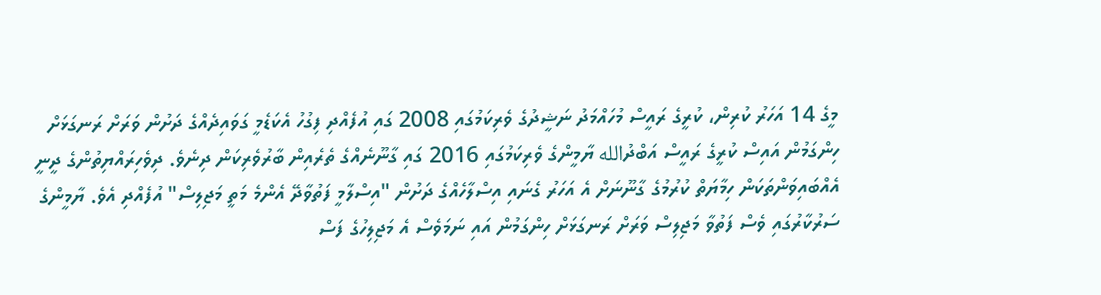މީގެ 14 އަހަރު ކުރިން، ކުރީގެ ރައީސް މުހައްމަދު ނަޝީދުގެ ވެރިކަމުގައި 2008 ގައި އުފެއްދި ފިގުހު އެކަޑެމީ ގަވައިދެއްގެ ދަށުން ވަރަށް ރަނގަޅަށް ހިންގަމުން އައިސް ކުރީގެ ރައީސް އަބްދުالله ޔާމީންގެ ވެރިކަމުގައި 2016 ގައި ގާނޫނެއްގެ ތެރެއިން ބާރުވެރިކަން ދިނެވެ. ދިވެހިރައްޔިތުންގެ ދީނީ އެއްބައިވަންތަކަން ހިމާޔަތް ކުރުމުގެ ގާނޫނަށް އެ އަހަރު ގެނައި އިސްލާހެއްގެ ދަށުން "އިސްލާމީ ފަތުވާދޭ އެންމެ މަތީ މަޖިލިސް" އުފެއްދި އެވެ. ޔާމީންގެ ސަރުކާރުގައި ވެސް ފަތުވާ މަޖިލިސް ވަރަށް ރަނގަޅަށް ހިންގަމުން އައި ނަމަވެސް އެ މަޖިލިހުގެ ފަސް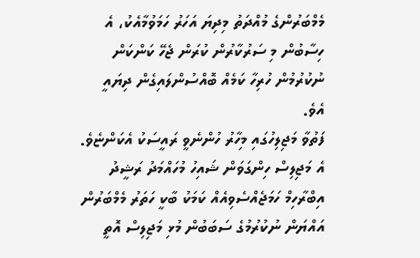މެމްބަރުންގެ މުއްދަތު މިދިޔަ އަހަރު ހަމަވުމާއެކު، އެ ހިސާބުން މި ސަރުކާރުން ކުރަން ޖެހޭ ކަންކަން ނުކުރުމުން ހުރިހާ ކަމެއް ބޮއްސުންލައިގެން ދިޔައީ އެވެ.
ފަތުވާ މަޖިލިހުގައި މިހާރު ހުންނެވީ ރައީސަކު އެކަންޏެވެ. އެ މަޖިލިސް ހިންގަވަން ޝައިހު މުހައްމަދު ރަޝީދު އިބްރާހިމް ހަމަޖެއްސެވިއެއް ކަމަކު ބާކީ ހަތަރު މެމްބަރުން އައްޔަން ނުކުރުމުގެ ސަބަބުން މުޅި މަޖިލިސް އޮތީ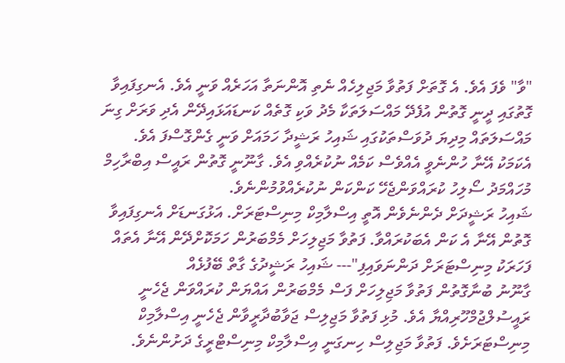"ވާ" ވެފަ އެވެ. އެ ގޮތަށް ފަތުވާ މަޖިލިހެއް ނެތި އޮންނަތާ އަހަރެއް ވަނީ އެވެ. އެނގިފައިވާ ގޮތުގައި ދީނީ ގޮތުން އުފެދޭ މައްސަލަތަކާ މެދު ވަކި ގޮތެއް ކަނޑައަޅައިދޭން އެދި ވަރަށް ގިނަ މައްސަލަތައް މިދިޔަ ދުވަސްތަކުގައި ޝައިހު ރަޝީދާ ހަމައަށް ވަނީ ގެންގޮސްފަ އެވެ. އެކަމަކު އޭނާ ހުންނެވީ އެއްވެސް ކަމެއް ނުކުރެއްވި އެވެ. ގާނޫނީ ގޮތުން ރައީސް އިބްރާހިމް މުހައްމަދު ސޯލިހު ކުރައްވަންޖެހޭ ކަންކަން ނުކުރެއްވުމުންނެވެ.
ޝައިހު ރަޝީދަށް ދެންނެވެން އޮތީ އިސްލާމިކް މިނިސްޓަރަށް. އަޅުގަނޑަށް އެނގިފައިވާ ގޮތުން އޭނާ އެ ކަން އެބަކުރައްވާ. ފަތުވާ މަޖިލިހަށް މެމްބަރުން ހަމަކޮށްދޭން އޭނާ އެތައް ފަހަރަކު މިނިސްޓަރަށް ދަންނަވައިފި"--- ޝައިހު ރަޝީދުގެ ގާތް ބޭފުޅެއް
ގާނޫނު ބުނާގޮތުން ފަތުވާ މަޖިލިހަށް ފަސް މެމްބަރުން އައްޔަން ކުރައްވަން ޖެހެނީ ރައީސުލްޖުމްހޫރިއްޔާ އެވެ. މުޅި ފަތުވާ މަޖިލިސް ޖަވާބުދާރީވާން ޖެހެނީ އިސްލާމިކް މިނިސްޓަރަށެވެ. ފަތުވާ މަޖިލިސް ހިނގަނީ އިސްލާމިކް މިނިސްޓްރީގެ ދަށުންނެވެ.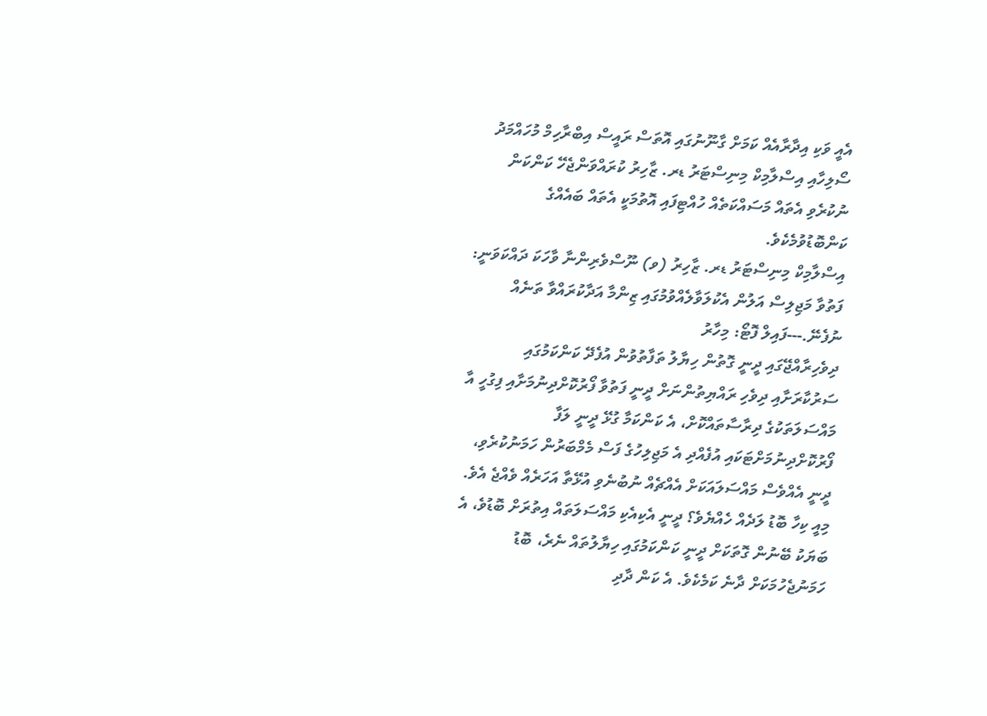އެއީ ވަކި އިދާރާއެއް ކަމަށް ގާނޫނުގައި އޮތަސް ރައީސް އިބްރާހިމް މުހައްމަދު ސޯލިހާއި އިސްލާމިކް މިނިސްޓަރު ޑރ. ޒާހިރު ކުރައްވަންޖެހޭ ކަންކަން ނުކުރެވި އެތައް މަސައްކަތެއް ހުއްޓިފައި އޮތުމަކީ އެތައް ބައެއްގެ ކަންބޮޑުވުމެކެވެ.
އިސްލާމިކް މިނިސްޓަރު ޑރ. ޒާހިރު (ވ) ނޫސްވެރިންނާ ވާހަކަ ދައްކަވަނީ: ފަތުވާ މަޖިލިސް އަލުން އެކުލަވާލެއްވުމުގައި ޒިންމާ އަދާކުރައްވާ ތަނެއް ނުފެނޭ.---ފައިލް ފޮޓޯ: މިހާރު
ދިވެހިރާއްޖޭގައި ދީނީ ގޮތުން ހިޔާލު ތަފާތުވުން އުފެދޭ ކަންކަމުގައި ސަރުކާރަށާއި ދިވެހި ރައްޔިތުންނަށް ދީނީ ފަތުވާ ފޯރުކޮށްދިނުމަށާއި ފިގުހީ އާ މައްސަލަތަކުގެ ދިރާސާތައްކޮށް، އެ ކަންކަމާ ގުޅޭ ދީނީ ލަފާ ފޯރުކޮށްދިނުމަށްޓަކައި އުފެއްދި އެ މަޖިލިހުގެ ފަސް މެމްބަރުން ހަމަނުކުރެވި، ދީނީ އެއްވެސް މައްސަލައަކަށް އެއްޗެއް ނުބުނެވި އުޅޭތާ އަހަރެއް ވެއްޖެ އެވެ. މިއީ ކިހާ ބޮޑު ލަދެއް ހެއްޔެވެ؟ ދީނީ އެކިއެކި މައްސަލަތައް އިތުރަށް ބޮޑުވެ، އެ ބަޔަކު ބޭނުން ގޮތަކަށް ދީނީ ކަންކަމުގައި ހިޔާލުތައް ނެރެ، ބޮޑު ހަމަނުޖެހުމަކަށް ދާނެ ކަމެކެވެ. އެ ކަން ދާދި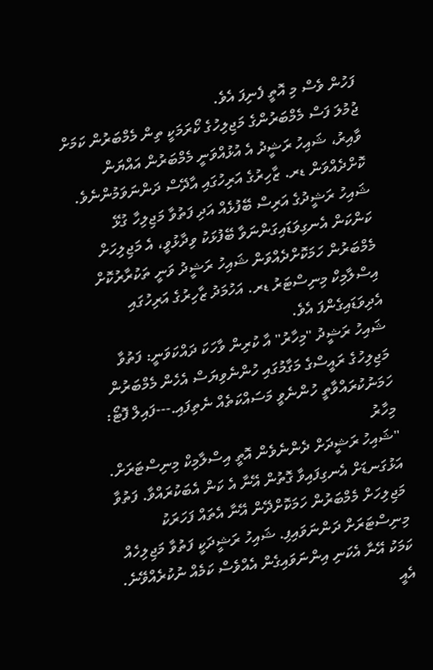ފަހުން ވެސް މި އޮތީ ފެނިފަ އެވެ.
ޖުމުލަ ފަސް މެމްބަރުންގެ މަޖިލިހުގެ ކޯރަމަކީ ތިން މެމްބަރުން ކަމަށް ވާއިރު، ޝައިހު ރަޝީދު އެ އުޅުއްވަނީ މެމްބަރުން އައްޔަން ކޮށްދެއްވަން ޑރ. ޒާހިރުގެ އަރިހުގައި އާދޭސް ދަންނަވަމުންނެވެ. ޝައިހު ރަޝީދުގެ އަރިސް ބޭފުޅެއް އަދި ފަތުވާ މަޖިލިހާ ގުޅޭ ކަންކަން އެނގިވަޑައިގަންނަވާ ބޭފުޅަކު ވިދާޅުވީ، އެ މަޖިލިހަށް މެމްބަރުން ހަމަކޮށްދެއްވަން ޝައިހު ރަޝީދު ވަނީ ތަކުރާރުކޮށް އިސްލާމިކް މިނިސްޓަރު ޑރ. އަހުމަދު ޒާހިރުގެ އަރިހުގައި އެދިވަޑައިގެންފަ އެވެ.
ޝައިހު ރަޝީދު "މިހާރު" އާ ކުރިން ވާހަކަ ދައްކަވަނީ: ފަތުވާ މަޖިލިހުގެ ރައީސްގެ މަގާމުގައި ހުންނެވިޔަސް އެހެން މެމްބަރުން ހަމަނުކުރައްވާތީ ހުންނެވީ މަސައްކަތެއް ނެތިފައި.---ފައިލް ފޮޓޯ: މިހާރު
"ޝައިހު ރަޝީދަށް ދެންނެވެން އޮތީ އިސްލާމިކް މިނިސްޓަރަށް. އަޅުގަނޑަށް އެނގިފައިވާ ގޮތުން އޭނާ އެ ކަން އެބަކުރައްވާ. ފަތުވާ މަޖިލިހަށް މެމްބަރުން ހަމަކޮށްދޭން އޭނާ އެތައް ފަހަރަކު މިނިސްޓަރަށް ދަންނަވައިފި. ޝައިހު ރަޝީދަކީ ފަތުވާ މަޖިލިހެއް ކަމަކު އޭނާ އެކަނި އިންނަވައިގެން އެއްވެސް ކަމެއް ނުކުރެއްވޭނެ. އެއީ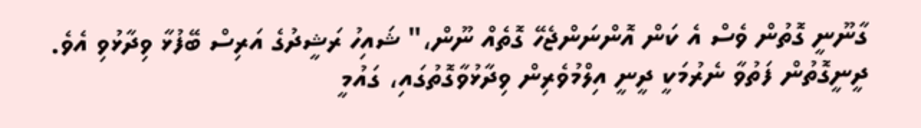ގާނޫނީ ގޮތުން ވެސް އެ ކަން އޮންނަންޖެހޭ ގޮތެއް ނޫން،" ޝައިހު ރަޝީދުގެ އަރިސް ބޭފުޅާ ވިދާޅުވި އެވެ.
ދީނީގޮތުން ފަތުވާ ނެރުމަކީ ދީނީ އިލްމުވެރިން ވިދާޅުވާގޮތުގައި، ގައުމީ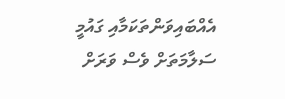އެއްބައިވަންތަކަމާއި ގައުމީ ސަލާމަތަށް ވެސް ވަރަށް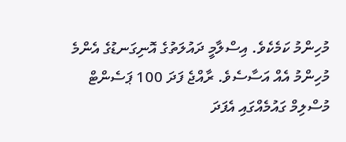މުހިންމު ކަމެކެވެ. އިސްލާމީ ދައުލަތުގެ އޮނިގަނޑުގެ އެންމެ މުހިންމު އެއް އަސާސެވެ. ރާއްޖެ ފަދަ 100 ޕަސެންޓް މުސްލިމް ގައުމެއްގައި އެފަދަ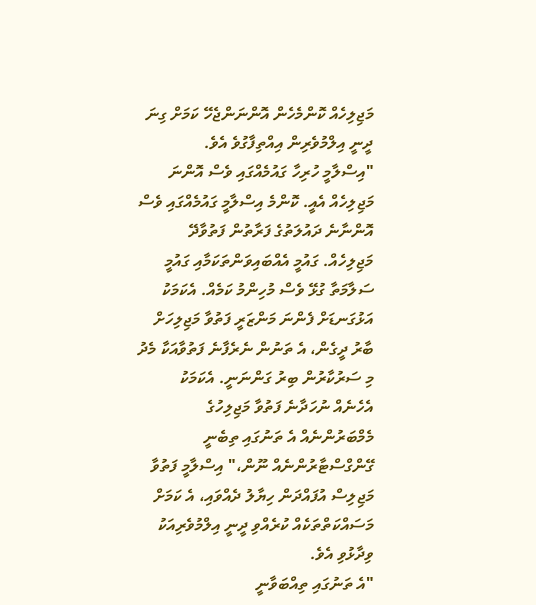މަޖިލިހެއް ކޮންމެހެން އޮންނަންޖެހޭ ކަމަށް ގިނަ ދީނީ އިލްމުވެރިން އިއްތިފާގުވެ އެވެ.
"އިސްލާމީ ހުރިހާ ގައުމެއްގައި ވެސް އޮންނަ މަޖިލިހެއް އެއީ. ކޮންމެ އިސްލާމީ ގައުމެއްގައި ވެސް އޮންނާނެ ދައުލަތުގެ ފަރާތުން ފަތުވާދޭ މަޖިލިހެއް. ގައުމީ އެއްބައިވަންތަކަމާއި ގައުމީ ސަލާމަތާ ގުޅޭ ވެސް މުހިންމު ކަމެއް. އެކަމަކު އަޅުގަނޑަށް ފެންނަ މަންޒަރީ ފަތުވާ މަޖިލިހަށް ބާރު ދީގެން، އެ ތަނުން ނެރެފާނެ ފަތުވާއަކާ މެދު މި ސަރުކާރުން ބިރު ގަންނަނީ. އެކަމަކު އެހެނެއް ނުހަދާނެ ފަތުވާ މަޖިލިހުގެ މެމްބަރުންނެއް އެ ތަނުގައި ތިބެނީ ގޭންގްސްޓާރުންނެއް ނޫން،" އިސްލާމީ ފަތުވާ މަޖިލިސް އުފައްދަން ހިޔާލު ދެއްވައި، އެ ކަމަށް މަސައްކަތްތަކެއް ކުރެއްވި ދީނީ އިލްމުވެރިއަކު ވިދާޅުވި އެވެ.
"އެ ތަނުގައި ތިއްބަވާނީ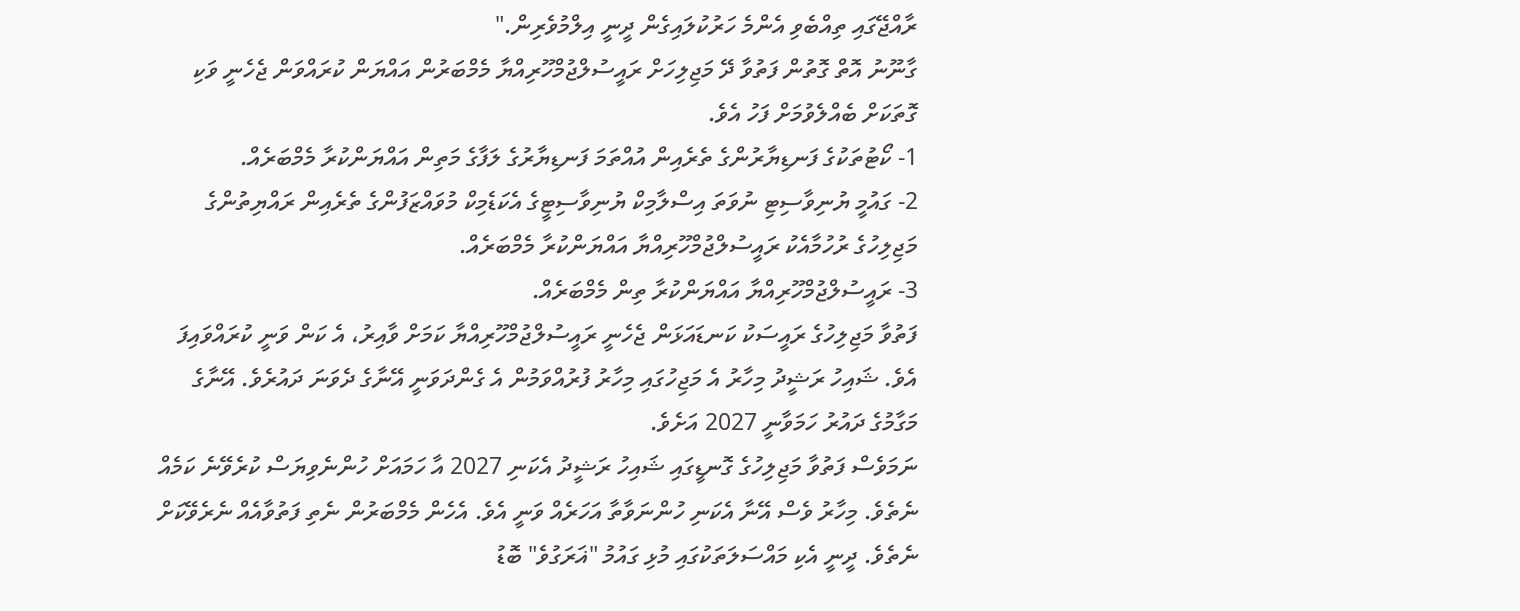ރާއްޖޭގައި ތިއްބެވި އެންމެ ހަރުކުލައިގެން ދީނީ އިލްމުވެރިން."
ގާނޫނު އޮތް ގޮތުން ފަތުވާ ދޭ މަޖިލިހަށް ރައީސުލްޖުމްހޫރިއްޔާ މެމްބަރުން އައްޔަން ކުރައްވަން ޖެހެނީ ވަކި ގޮތަކަށް ބެއްލެވުމަށް ފަހު އެވެ.
1- ކޯޓުތަކުގެ ފަނޑިޔާރުންގެ ތެރެއިން އުއްތަމަ ފަނޑިޔާރުގެ ލަފާގެ މަތިން އައްޔަންކުރާ މެމްބަރެއް.
2- ގައުމީ ޔުނިވާސިޓި ނުވަތަ އިސްލާމިކް ޔުނިވާސިޓީގެ އެކަޑެމިކް މުވައްޒަފުންގެ ތެރެއިން ރައްޔިތުންގެ މަޖިލިހުގެ ރުހުމާއެކު ރައީސުލްޖުމްހޫރިއްޔާ އައްޔަންކުރާ މެމްބަރެއް.
3- ރައީސުލްޖުމްހޫރިއްޔާ އައްޔަންކުރާ ތިން މެމްބަރެއް.
ފަތުވާ މަޖިލިހުގެ ރައީސަކު ކަނޑައަޅަން ޖެހެނީ ރައީސުލްޖުމްހޫރިއްޔާ ކަމަށް ވާއިރު، އެ ކަން ވަނީ ކުރައްވައިފަ އެވެ. ޝައިހު ރަޝީދު މިހާރު އެ މަޖިހުގައި މިހާރު ފުރުއްވަމުން އެ ގެންދަވަނީ އޭނާގެ ދެވަނަ ދައުރެވެ. އޭނާގެ މަގާމުގެ ދައުރު ހަމަވާނީ 2027 އަށެވެ.
ނަމަވެސް ފަތުވާ މަޖިލިހުގެ ގޮނޑީގައި ޝައިހު ރަޝީދު އެކަނި 2027 އާ ހަމައަށް ހުންނެވިޔަސް ކުރެވޭނެ ކަމެއް ނެތެވެ. މިހާރު ވެސް އޭނާ އެކަނި ހުންނަވާތާ އަހަރެއް ވަނީ އެވެ. އެހެން މެމްބަރުން ނެތި ފަތުވާއެއް ނެރެވޭކަށް ނެތެވެ. ދީނީ އެކި މައްސަލަތަކުގައި މުޅި ގައުމު "ޣަރަގުވެ" ބޮޑު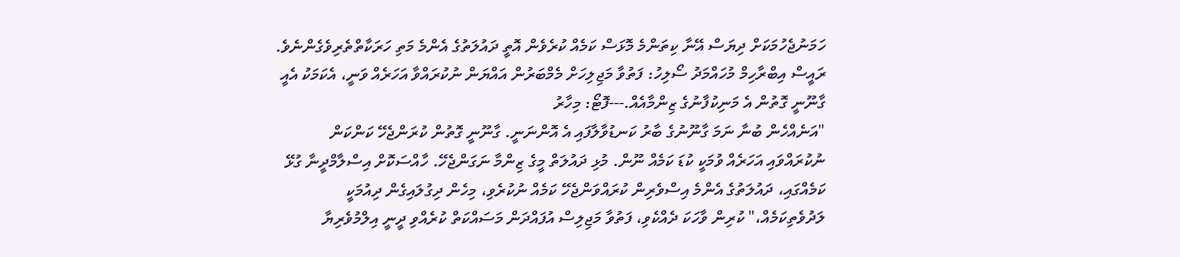ހަމަނުޖެހުމަކަށް ދިޔަސް އޭނާ ކިތަންމެ މޮޅަސް ކަމެއް ކުރެވެން އޮތީ ދައުލަތުގެ އެންމެ މަތި ހަރަކާތްތެރިވެގެންނެވެ.
ރައީސް އިބްރާހިމް މުހައްމަދު ސޯލިހު: ފަތުވާ މަޖިލިހަށް މެމްބަރުން އައްޔަން ނުކުރައްވާ އަހަރެއް ވަނީ، އެކަމަކު އެއީ ގާނޫނީ ގޮތުން އެ މަނިކުފާނުގެ ޒިންމާއެއް.---ފޮޓޯ: މިހާރު
"އަނެއްހެން ބުނާ ނަމަ ގާނޫނުގެ ބާރު ކަނޑުވާލާފައި އެ އޮންނަނީ. ގާނޫނީ ގޮތުން ކުރަންޖެހޭ ކަންކަން ނުކުރައްވައި އަހަރެއް ވުމަކީ ކުޑަ ކަމެއް ނޫން. މުޅި ދައުލަތް މީގެ ޒިންމާ ނަގަންޖެހޭ. ހާއްސަކޮށް އިސްލާމްދީނާ ގުޅޭ ކަމެއްގައި، ދައުލަތުގެ އެންމެ އިސްވެރިން ކުރައްވަންޖެހޭ ކަމެއް ނުކުރެވި، މިހެން ދިގުލައިގެން ދިއުމަކީ ލަދުވެތިކަމެއް،" ކުރިން ވާހަކަ ދެއްކެވި، ފަތުވާ މަޖިލިސް އުފައްދަން މަސައްކަތް ކުރެއްވި ދީނީ އިލްމުވެރިޔާ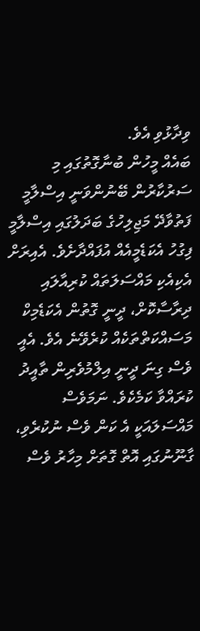ވިދާޅުވި އެވެ.
ބައެއް މީހުން ބުނާގޮތުގައި މި ސަރުކާރުން ބޭނުންވަނީ އިސްލާމީ ފަތުވާދޭ މަޖިލިހުގެ ބަދަލުގައި އިސްލާމީ ފިގުހު އެކަޑެމީއެއް އުފައްދާށެވެ. އެއިރަށް އެކިއެކި މައްސަލަތައް ކުރިއާލައި ދިރާސާކޮށް، ދީނީ ގޮތުން އެކަޑެމިކް މަސައްކަތްތަކެއް ކުރެވޭނެ އެވެ. އެއީ ވެސް ގިނަ ދީނީ އިލްމުވެރިން ތާއީދު ކުރައްވާ ކަމެކެވެ. ނަމަވެސް މައްސަލައަކީ އެ ކަން ވެސް ނުކުރެވި، ގާނޫނުގައި އޮތް ގޮތަށް މިހާރު ވެސް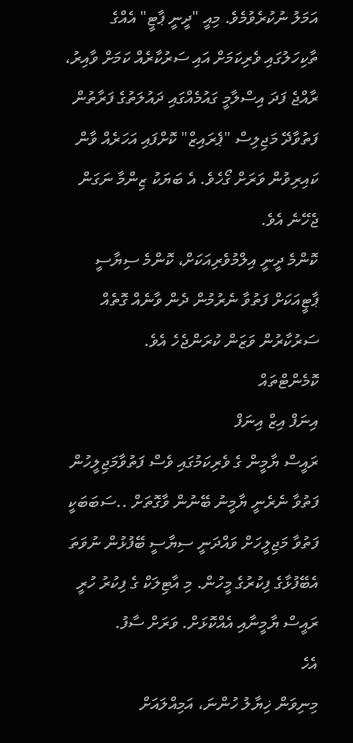އަމަލު ނުކުރެވުމެވެ. މިއީ "ދީނީ ޕާޓީ" އެއްގެ ތާކިހަލުގައި ވެރިކަމަށް އައި ސަރުކާރެއް ކަމަށް ވާއިރު، ރާއްޖެ ފަދަ އިސްލާމީ ގައުމެއްގައި ދައުލަތުގެ ފަރާތުން ފަތުވާދޭ މަޖިލިސް "ޕެރައިޒް" ކޮށްފައި އަހަރެއް ވާން ކައިރިވުން ވަރަށް ގޯހެވެ. އެ ބަޔަކު ޒިންމާ ނަގަން ޖެހޭނެ އެވެ.
ކޮންމެ ދީނީ އިލްމުވެރިއަކަށް، ކޮންމެ ސިޔާސީ ޕާޓީއަކަށް ފަތުވާ ނެރުމުން ދެން ވާނެއް ގޮތެއް ސަރުކާރުން ވަޒަން ކުރަންޖެހެ އެވެ.
ކޮމެންޓްތައް
އިނަފް އިޒް އިނަފް
ރައީސް ޔާމީން ގެ ވެރިކަމުގައި ވެސް ފަތުވާމަޖިލީހުން ފަތުވާ ނެރެނީ ޔާމީނު ބޭނުން ވާގޮތަށް ..ސަބަބަކީ ފަތުވާ މަޖިލީހަށް ވައްދަނީ ސިޔާސީ ބޭފުޅުން ނުވަތަ އެބޭފުޅާގެ ފިކުރުގެ މީހުން. މި އާޓިލަކް ގެ ފިކުރު ހުރީ ރައީސް ޔާމީނާއި އެއްކޮޅަށް. ވަރަށް ސާފު.
އެހެ
މިނިވަން ޚިޔާލު ހުންނަ، އަމިއްލައަށް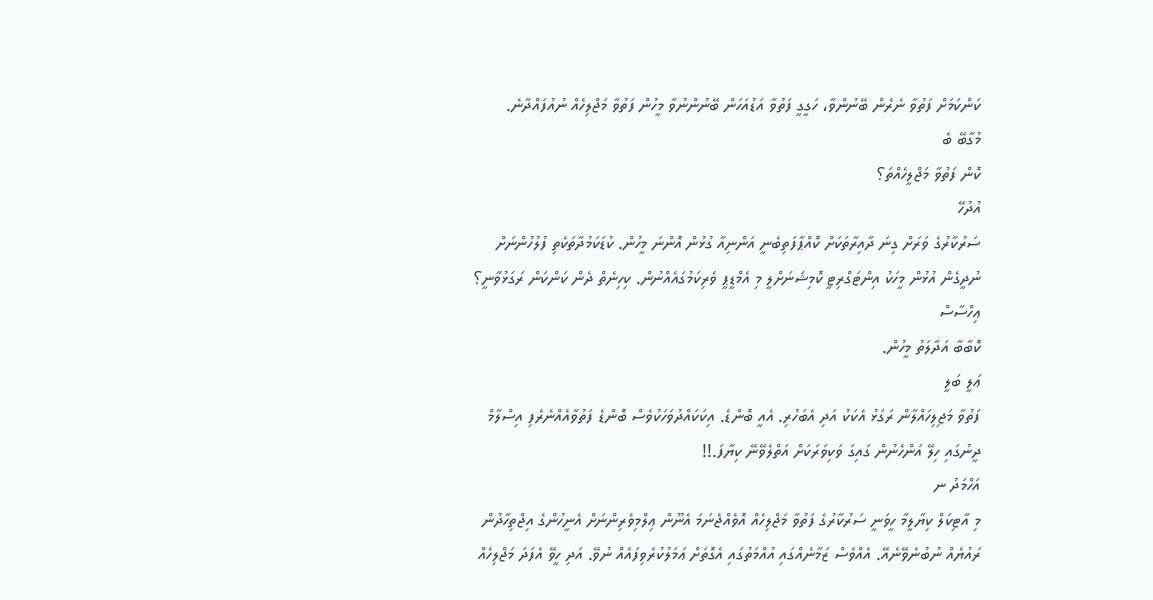ކަންކަމަށް ފަތުވާ ނެރެން ބޭނުންވާ، ހަގީގީ ފަތުވާ އަޑުއަހަން ބޭނުންނުވާ މީހުން ފަތުވާ މަޖްލިހެއް ނުއުފައްދާނެ.
މުގާބޭ ބެ
ކޮން ފަތުވާ މަޖްލީހެއްތަ؟
އުދުހޭ
ސަރުކާރުގެ ވަރަށް ގިނަ ދާއިރާތަކަށް ކޮއްޕާފަތިބެނީ އަންނިއާ ގުޅުން އޮންނަ މީހުން. ކުޑަކަމުދާތަކެތި ފުލުހުންނަށް ނުދީގެން އުޅުން މީހަކު އިންޓަގްރިޓީ ކޮމިޝަނަށްލީ މި އެމްޑީޕީ ވެރިކަމުގައެއްނުން. ކިހިނެތް ދެން ކަންކަން ރަގަޅުވާނީ؟
ޢިހްސާސް
ކޮބާބާ އަދާލަތު މީހުން.
ޢަލީ ބަލީ
ފަތުވާ މަޖިލިހައްލާން ރަގަޅު އެކަކު އަދި އެބަހުރި. އެއީ ބޮންޑެ. އިކަކައްދުވަހަކުވެސް ބޮންޑެ ފަތުވާއެއްނެރެފި އިސްލާމް ދީނުގައި ހިލޭ އަންހެނުން ގައިގަ ވަކިވަރަކަށް އަތްލެވޭނޭ ކިޔާފަ.!!
އަހްމަދު ނ
މި އާޓިކަލް ކިޔާލީމާ ހީވަނީ ސަރުކާރުގެ ފަތުވާ މަޖްލިހެއް އޮވެއްޖެނަމަ އެނޫން ޢިލްމިވެރިންނަށް އެނީހުންގެ އިޖްތިހާދުން ރައުޔެއް ނުބުނެވޭނެއޭ. އެއްވެސް ޒަމާނެއްގައި އުއްމަތުގައި އެގޮތަށް ޢަމަލުކުރެވިފައެއް ނުވޭ. އަދި ހީވޭ އެފަދަ މަޖްލިހެއް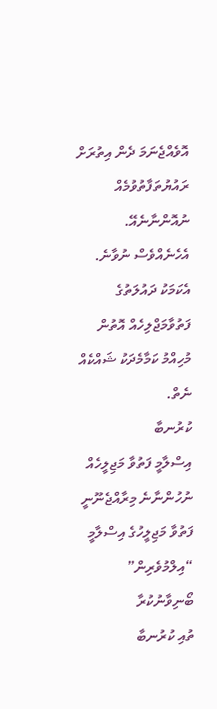އޮވެއްޖެނަމަ ދެން އިތުރަށް ރައުޔުތަފާތުވުމެއް ނުއޮންނާނެއޭ. އެހެނެއްވެސް ނުވާނެ. އެކަމަކު ދައުލަތުގެ ފަތުވާމަޖްލިހެއް އޮތުން މުހިއްމު ކަމާމެދަކު ޝައްކެއް ނެތް.
ކުރުނބާ
އިސްލާމީ ފަތުވާ މަޖިލީހެއް ނުހުންނާނެ މިރާއްޖެނޫނީ ފަތުވާ މަޖިލީހުގެ އިސްލާމީ “އިލްމުވެރިން” ބޯނިވާނުކުރާ
ތުއި ކުރުނބާ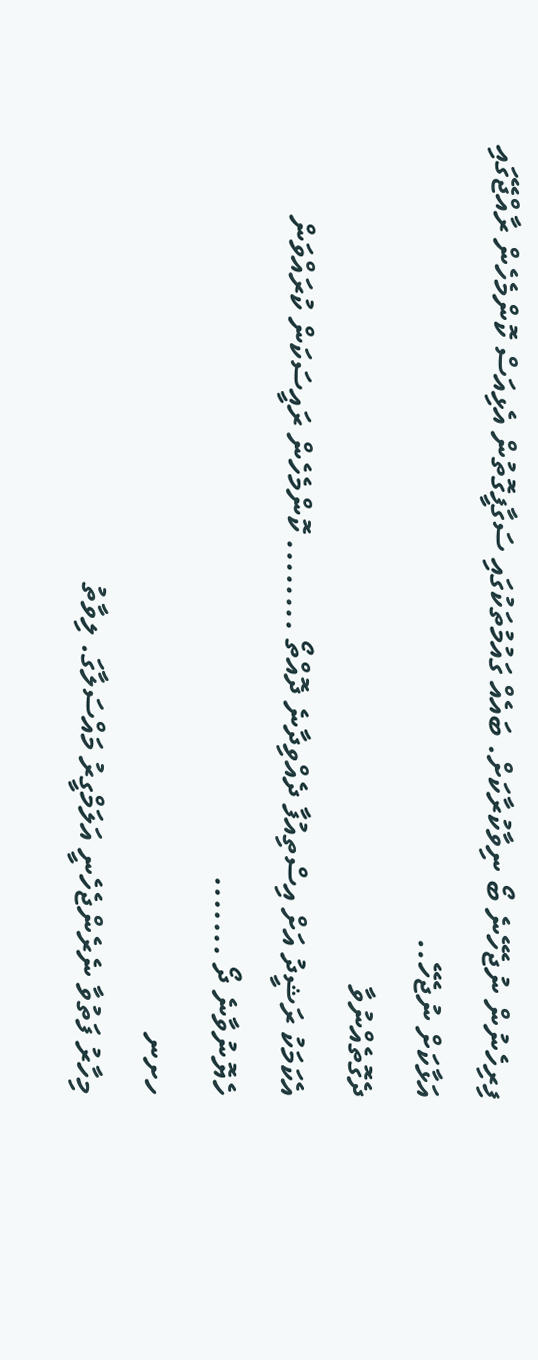ފިރިހެނުން ނުޖެހޭނެ ބޯ ނިވާކުރާކަށް. ބައެއް ގައުމުތަކުގައި ސަގާފީގޮތުން އެޅިއަސް ކޮންމެހެން ރާއްޖޭގައި އަޅާކަށް ނުޖެހޭ..
ދެގޮތެއްނުވާ
އެކަމަކު ރަޝީދު އަށް އިސްތިއުފާ ދެއްވިދާނެ ދޮއްތޯ ........ ކޮންމެހެން ރައީސަކަން ކުރައްވަން ހެޔޮނުވާނެ ދޯ .......
ހށނ
މިހާރު ފަތުވާ ނެރެންޖެހެނީ އަލަމްގީރު މައްސަލާގަ. ލިވާތު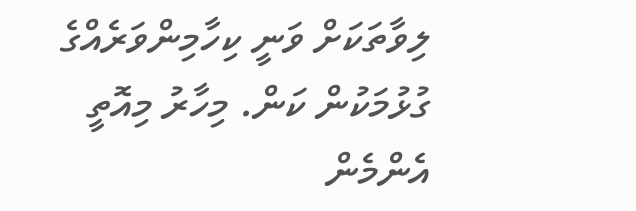ލިވާތަކަށް ވަނީ ކިހާމިންވަރެއްގެ ގުޅުމަކުން ކަން. މިހާރު މިއޮތީ އެންމެން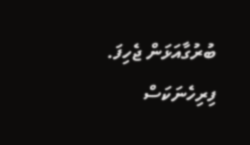ބުރުގާއަޅަން ޖެހިފަ. ފިރިހެނަކަސް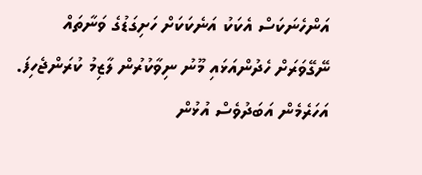އަންހެނަކަސް އެކަކު އަނެކަކަށް ހަށިގަޑުގެ ވަނާތައް ނޭގޭވަރަށް ހެދުންއަޅައި މޫނު ނިވާކުރުން ލާޒިމު ކުރަންޖެހިފަ. އަހަރެމެން އަބަދުވެސް އުޅުން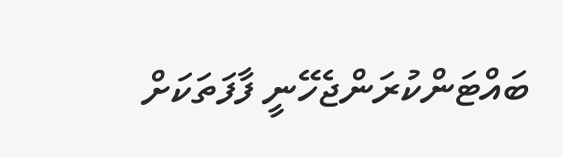ބައްޓަންކުރަންޖެހޭނީ ފާފަތަކަށް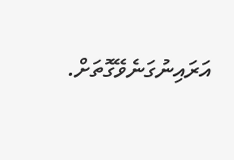އަރައިނުގަނެވޭގޮތަށް.